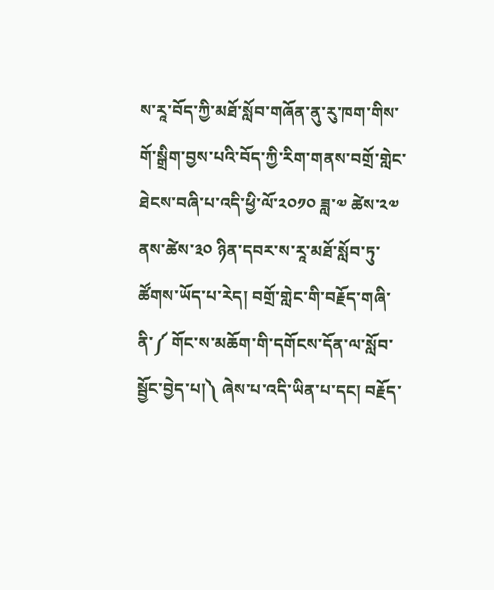ས་རཱ་བོད་ཀྱི་མཐོ་སློབ་གཞོན་ནུ་རུ་ཁག་གིས་གོ་སྒྲིག་བྱས་པའི་བོད་ཀྱི་རིག་གནས་བགྲོ་གླེང་ཐེངས་བཞི་པ་འདི་ཕྱི་ལོ་༢༠༡༠ ཟླ་༧ ཚེས་༢༧ ནས་ཚེས་༣༠ ཉིན་དབར་ས་རཱ་མཐོ་སློབ་ཏུ་ཚོགས་ཡོད་པ་རེད། བགྲོ་གླེང་གི་བརྗོད་གཞི་ནི་༼ གོང་ས་མཆོག་གི་དགོངས་དོན་ལ་སློབ་སྦྱོང་བྱེད་པ།༽ ཞེས་པ་འདི་ཡིན་པ་དང། བརྗོད་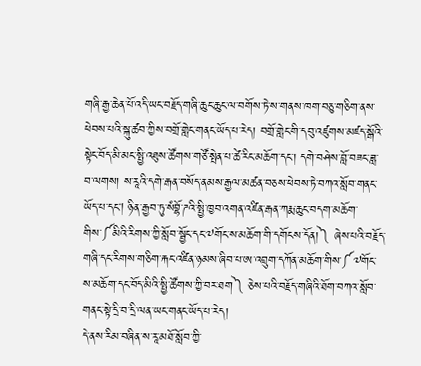གཞི་རྒྱ་ཆེན་པོ་འདི་ཡང་བརྗོད་གཞི་ཆུང་ཆུང་ལ་བགོས་ཏེ་ས་གནས་ཁག་བཅུ་གཅིག་ནས་ཕེབས་པའི་སྐུ་ཚབ་ཀྱིས་བགྲོ་གླེང་གནང་ཡོད་པ་རེད། བགྲོ་གླེང་གི་དབུ་འཛུགས་མཛད་སྒོའི་སྟེང་བོད་མི་མང་སྤྱི་འཐུས་ཚོགས་གཙོ་སྤེན་པ་ཚེ་རིང་མཆོག་དང་། དགེ་བཤེས་བློ་བཟང་ཟླ་བ་ལགས། ས་རཱའི་དགེ་རྒན་བསོད་ནམས་རྒྱལ་མཚན་བཅས་ཕེབས་ཏེ་བཀའ་སློབ་གནང་ཡོད་པ་དང། ཉིན་རྒྱབ་ཏུ་སཾབྷོ་ཌའི་སྤྱི་ཁྱབ་འགན་འཛིན་རྒན་ཀརྨ་ཆུང་བདག་མཆོག་གིས་༼མིའི་རིགས་ཀྱི་སློབ་སྦྱོང་དང་༧གོང་ས་མཆོག་གི་དགོངས་དོན།༽ ཞེས་པའི་བརྗོད་གཞི་དང་རིགས་གཅིག་རྐང་འཛིན་ཉམས་ཞིབ་པ་ཨ་འབྲུག་དཀོན་མཆོག་གིས་༼༧གོང་ས་མཆོག་དང་བོད་མིའི་སྤྱི་ཚོགས་ཀྱི་བར་ཐག༽ ཅེས་པའི་བརྗོད་གཞིའི་ཐོག་བཀའ་སློབ་གནང་སྟེ་དྲི་བ་དྲི་ལན་ཡང་གནང་ཡོད་པ་རེད།
དེ་ནས་རིམ་བཞིན་ས་རཱ་མཐོ་སློབ་ཀྱི་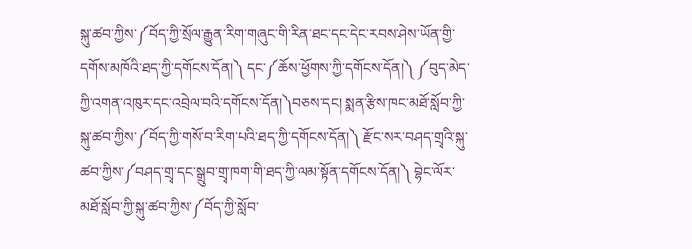སྐུ་ཚབ་ཀྱིས་༼བོད་ཀྱི་སྲོལ་རྒྱུན་རིག་གཞུང་གི་རིན་ཐང་དང་དེང་རབས་ཤེས་ཡོན་གྱི་དགོས་མཁོའི་ཐད་ཀྱི་དགོངས་དོན།༽ དང་༼ཆོས་ཕྱོགས་ཀྱི་དགོངས་དོན།༽ ༼བུད་མེད་ཀྱི་འགན་འཁུར་དང་འབྲེལ་བའི་དགོངས་དོན།༽བཅས་དང། སྨན་རྩིས་ཁང་མཐོ་སློབ་ཀྱི་སྐུ་ཚབ་ཀྱིས་༼བོད་ཀྱི་གསོ་བ་རིག་པའི་ཐད་ཀྱི་དགོངས་དོན།༽ རྫོང་སར་བཤད་གྲྭའི་སྐུ་ཚབ་ཀྱིས་༼བཤད་གྲྭ་དང་སྒྲུབ་གྲྭ་ཁག་གི་ཐད་ཀྱི་ལམ་སྟོན་དགོངས་དོན།༽ བྷེང་ལོར་མཐོ་སློབ་ཀྱི་སྐུ་ཚབ་ཀྱིས་༼བོད་ཀྱི་སློབ་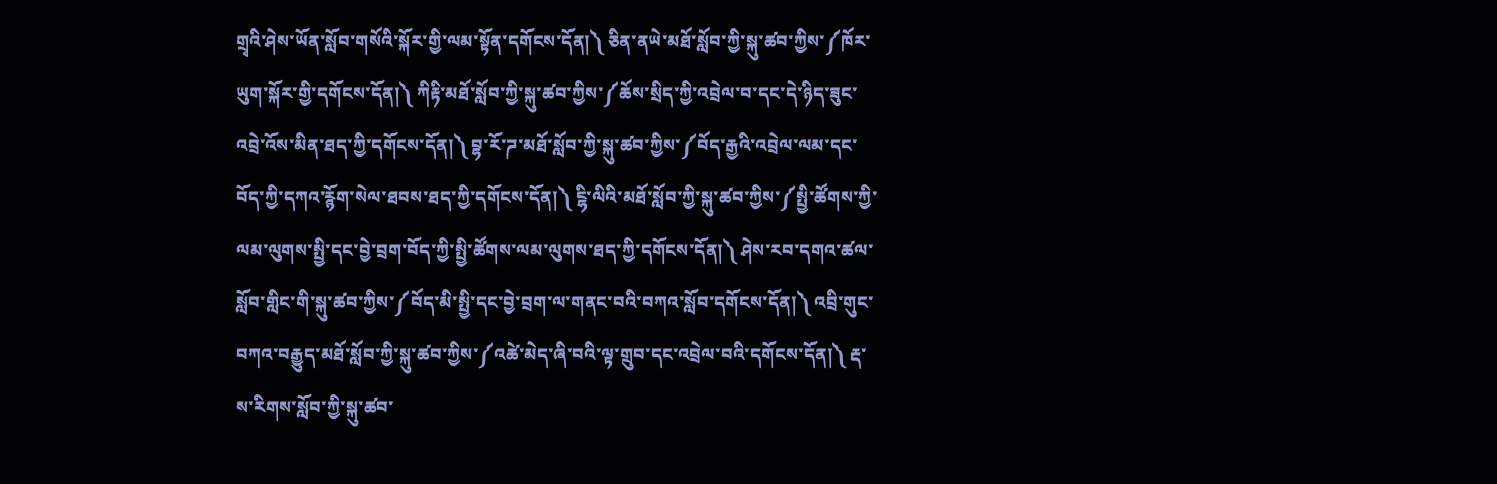གྲྭའི་ཤེས་ཡོན་སློབ་གསོའི་སྐོར་གྱི་ལམ་སྟོན་དགོངས་དོན།༽ ཅིན་ནཡེ་མཐོ་སློབ་ཀྱི་སྐུ་ཚབ་ཀྱིས་༼ཁོར་ཡུག་སྐོར་གྱི་དགོངས་དོན།༽ ཀིརྟི་མཐོ་སློབ་ཀྱི་སྐུ་ཚབ་ཀྱིས་༼ཆོས་སྲིད་ཀྱི་འབྲེལ་བ་དང་དེ་ཉིད་ཟུང་འབྲེ་འོས་མིན་ཐད་ཀྱི་དགོངས་དོན།༽ བྷ་རོ་ཌ་མཐོ་སློབ་ཀྱི་སྐུ་ཚབ་ཀྱིས་༼བོད་རྒྱའི་འབྲེལ་ལམ་དང་བོད་ཀྱི་དཀའ་རྙོག་སེལ་ཐབས་ཐད་ཀྱི་དགོངས་དོན།༽ ངྷི་ལིའི་མཐོ་སློབ་ཀྱི་སྐུ་ཚབ་ཀྱིས་༼སྤྱི་ཚོགས་ཀྱི་ལམ་ལུགས་སྤྱི་དང་བྱེ་བྲག་བོད་ཀྱི་སྤྱི་ཚོགས་ལམ་ལུགས་ཐད་ཀྱི་དགོངས་དོན།༽ ཤེས་རབ་དགའ་ཚལ་སློབ་གླིང་གི་སྐུ་ཚབ་ཀྱིས་༼བོད་མི་སྤྱི་དང་བྱེ་བྲག་ལ་གནང་བའི་བཀའ་སློབ་དགོངས་དོན།༽ འབྲི་གུང་བཀའ་བརྒྱུད་མཐོ་སློབ་ཀྱི་སྐུ་ཚབ་ཀྱིས་༼འཚེ་མེད་ཞི་བའི་ལྟ་གྲུབ་དང་འབྲེལ་བའི་དགོངས་དོན།༽ རྡ་ས་རིགས་སློབ་ཀྱི་སྐུ་ཚབ་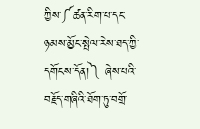ཀྱིས་༼ཚན་རིག་པ་དང་ཉམས་མྱོང་སྤེལ་རེས་ཐད་ཀྱི་དགོངས་དོན།༽ ཞེས་པའི་བརྗོད་གཞིའི་ཐོག་ཏུ་བགྲོ་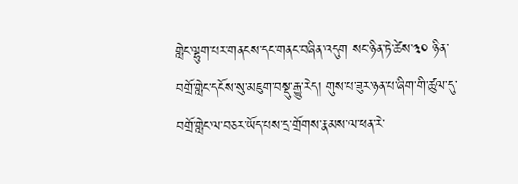གླེང་ལྷུག་པར་གནངས་དང་གནང་བཞིན་འདུག སང་ཉིན་ཏེ་ཚེས་༣༠ ཉིན་བགྲོ་གླེང་དངོས་སུ་མཇུག་བསྡུ་རྒྱུ་རེད། གུས་པ་ཟུར་ཉན་པ་ཞིག་གི་ཚུལ་དུ་བགྲོ་གླེང་ལ་བཅར་ཡོད་པས་དྲ་གྲོགས་རྣམས་ལ་ཕན་རེ་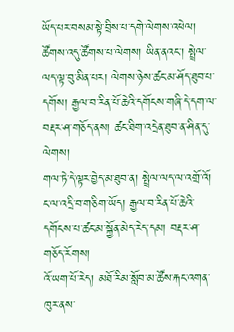ཡོད་པར་བསམ་སྟེ་བྲིས་པ་དགེ་ལེགས་འཕེལ།
ཚོགས་འདུ་ཚོགས་པ་ལེགས། ཡིན་ནའང་། སྤྲེལ་ལད་ལྟ་བུ་མིན་པར། ལེགས་ཉེས་ཚང་མ་ཤོད་ཐུབ་པ་དགོས། རྒྱལ་བ་རིན་པོ་ཆེའི་དགོངས་གཞི་དེ་དག་ལ་བརྡར་ཤ་གཅོད་ནས། ཚང་ཐིག་འདྲེན་ཐུབ་ན་ཤིན་དུ་ལེགས།
གལ་ཏེ་དེ་ལྟར་བྱེད་མ་ཐུབ་ན། སྤྲེལ་ལད་ལ་འགྲོ་འོ། ང་ལ་འདྲི་བ་གཅིག་ཡོད། རྒྱལ་བ་རིན་པོ་ཆེའི་དགོངས་པ་ཚང་མ་སྐྱོན་མེད་རེད་དམ། བརྡར་ཤ་གཅོད་རོགས།
འོ་ཡག་པོ་རེད། མཐོ་རིམ་སློབ་མ་ཚོས་རྐང་འགན་ཁུར་ནས་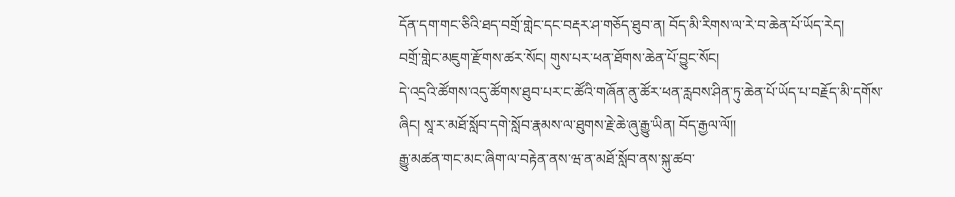དོན་དག་གང་ཅིའི་ཐད་བགྲོ་གླེང་དང་བརྡར་ཤ་གཅོད་ཐུབ་ན། བོད་མི་རིགས་ལ་རེ་བ་ཆེན་པོ་ཡོད་རེད།
བགྲོ་གླེང་མཇུག་རྫོགས་ཚར་སོང། གུས་པར་ཕན་ཐོགས་ཆེན་པོ་བྱུང་སོང།
དེ་འདྲའི་ཚོགས་འདུ་ཚོགས་ཐུབ་པར་ང་ཚོའི་གཞོན་ནུ་ཚོར་ཕན་རླབས་ཤིན་ཏུ་ཆེན་པོ་ཡོད་པ་བརྗོད་མི་དགོས་ཞིང། སཱ་ར་མཐོ་སློབ་དགེ་སློབ་རྣམས་ལ་ཐུགས་རྗེ་ཆེ་ཞུ་རྒྱུ་ཡིན། བོད་རྒྱལ་ལོ།།
རྒྱུ་མཚན་གང་མང་ཞིག་ལ་བརྟེན་ནས་ཝ་ན་མཐོ་སློབ་ནས་སྐུ་ཚབ་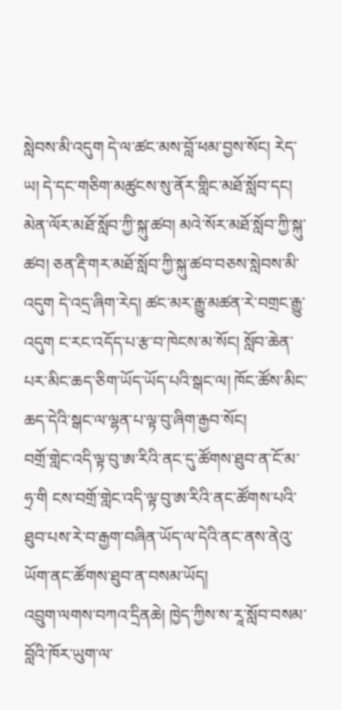སླེབས་མི་འདུག དེ་ལ་ཚང་མས་བློ་ཕམ་བྱས་སོང། རེད་ཡ། དེ་དང་གཅིག་མཚུངས་སུ་ནོར་གླིང་མཐོ་སློབ་དང། མེན་ལོར་མཐོ་སློབ་ཀྱི་སྐུ་ཚབ། མའེ་སོར་མཐོ་སློབ་ཀྱི་སྐུ་ཚབ། ཅན་རྡི་གར་མཐོ་སློབ་ཀྱི་སྐུ་ཚབ་བཅས་སླེབས་མི་འདུག དེ་འདྲ་ཞིག་རེད། ཚང་མར་རྒྱུ་མཚན་རེ་བགྲང་རྒྱུ་འདུག ང་རང་འདོད་པ་རྩ་བ་ཁེངས་མ་སོང། སློབ་ཆེན་པར་མིང་ཆད་ཅིག་ཡོད་ཡོད་པའི་སྒང་ལ། ཁོང་ཚོས་མིང་ཆད་དེའི་སྒང་ལ་ལྷན་པ་ལྟ་བུ་ཞིག་རྒྱབ་སོང།
བགྲོ་གླེང་འདི་ལྟ་བུ་ཨ་རིའི་ནང་དུ་ཚོགས་ཐུབ་ན་ངོ་མ་ཧྲ་གི ངས་བགྲོ་གླེང་འདི་ལྟ་བུ་ཨ་རིའི་ནང་ཚོགས་པའི་ཐུབ་པས་རེ་བ་རྒྱག་བཞིན་ཡོད་ལ་དེའི་ནང་ནས་ནེའུ་ཡོག་ནང་ཚོགས་ཐུབ་ན་བསམ་ཡོད།
འབྲུག་ལགས་བཀའ་དྲིནཆེ། ཁྱེད་ཀྱིས་ས་རཱ་སློབ་བསམ་བློའི་ཁོར་ཡུག་ལ་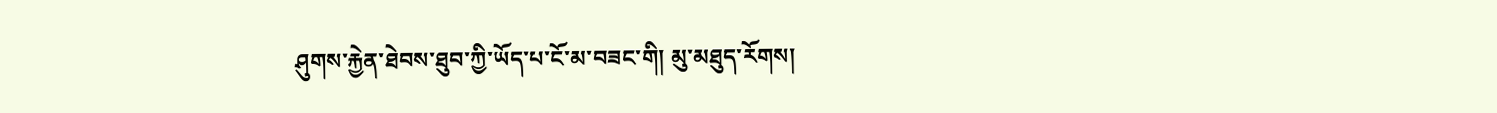ཤུགས་རྐྱེན་ཐེབས་ཐུབ་ཀྱི་ཡོད་པ་ངོ་མ་བཟང་གི། མུ་མཐུད་རོགས།